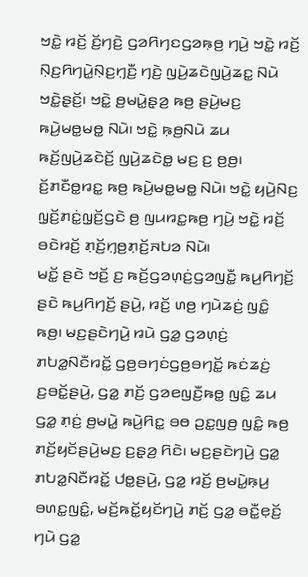ꤠꤢꤧ꤭ ꤙꤢꤩ꤬ ꤢꤩ꤬ꤚꤢꤧ꤬ ꤞꤤꤖꤚꤢꤞꤤꤒ꤫ꤥ꤬ ꤚꤣꤧ꤬ ꤠꤢꤧ꤭ ꤙꤢꤩ꤬ ꤡ꤫ꤢ꤬ꤖꤚꤣꤧ꤭ꤡ꤫ꤢ꤬ꤚ꤫ꤢꤪ꤬ ꤚꤢꤧ꤬ ꤜꤣꤧ꤬ꤘꤢꤧꤜꤣꤧ꤬ꤘꤢ꤭ ꤡꤣꤧ ꤠꤢꤧ꤭ꤔ꤫ꤢꤩ꤬꤯ ꤠꤢꤧ꤭ ꤥ꤬ꤗꤣꤧ꤭ꤔ꤫ꤤ꤬ ꤒꤥ꤬ ꤔꤣꤧ꤬ꤗꤢ꤬ ꤒꤣꤧ꤬ꤗꤥ꤭ꤗꤥ꤭ ꤡꤣꤧ꤯ ꤠꤢꤧ꤭ ꤒ꤫ꤥ꤬ꤡꤣꤧ ꤘꤣ ꤒꤢꤩ꤬ꤜꤣꤧ꤬ꤘꤢꤧꤢꤩ꤬ ꤜꤣꤧ꤬ꤘꤢꤧꤥ꤭ ꤗꤢ꤬ ꤢ꤬ ꤥ꤬ꤥ꤬꤯ ꤢꤩ꤬ꤊꤢꤪꤥ꤭ꤙꤢ꤭ ꤒꤥ꤬ ꤒꤣꤧ꤬ꤗꤥ꤭ꤗꤥ꤭ ꤡꤣꤧ꤯ ꤠꤢꤧ꤭ ꤟꤣꤧ꤬ꤡꤢ꤬ ꤜ꤫ꤢꤩ꤬ꤊꤢꤦ꤭ꤜ꤫ꤢꤩ꤬ꤞꤢꤧ ꤥ꤬ ꤜꤣꤙꤢ꤭ꤒꤥ꤬ ꤚꤣꤧ꤬ ꤠꤢꤧ꤭ ꤙꤢꤩ꤬ ꤋꤢꤧꤙꤢꤩ꤬ ꤊ꤫ꤢꤩ꤬ꤚ꤫ꤥ꤬ꤊ꤫ꤢꤩ꤬ꤏꤝꤤ ꤡꤣꤧ꤯
ꤗꤢꤩ꤭ ꤔꤢꤧ ꤠꤢꤩ꤬ ꤢ꤬ ꤒꤢꤩ꤬ꤞꤤꤛ꤫ꤢꤦ꤬ꤞꤤꤜꤢꤪ꤭ ꤒꤣ꤬ꤖꤚꤢꤩ꤬ ꤔꤢꤧ ꤒꤣ꤬ꤖꤚꤢꤩ꤬ ꤔꤣꤧ꤬, ꤙꤢꤩ꤬ ꤛꤥ꤬ ꤚꤣꤧꤘꤢꤦ꤬ ꤜꤢꤨ꤭ ꤒꤥ꤬꤯ ꤗꤢ꤬ꤔꤢꤧꤚꤣꤧ꤬ ꤙꤣꤧ ꤞꤤ꤭ ꤞꤤꤛ꤫ꤢꤦ꤬ ꤊꤝꤤ꤭ꤡꤢꤪꤙꤢꤩ꤭ ꤞꤥ꤬ꤋꤚꤢꤦꤞꤥ꤬ꤋꤚꤢꤩ꤭ ꤒꤢꤦꤘꤢꤦ꤬ ꤢ꤬ꤋꤢꤩ꤭ꤔꤣꤧ꤬, ꤞꤤ꤭ ꤊꤢꤩ꤬ ꤞꤤꤕꤜꤢꤪ꤬ꤒꤥ꤭ ꤜꤢꤨ꤭ ꤘꤣ ꤞꤤ꤭ ꤊ꤫ꤢꤦ꤬ ꤥ꤬ꤗꤣꤧ꤭ ꤒꤣꤧ꤬ꤖꤢ꤭ ꤋꤥ ꤑꤢ꤭ꤜꤥ꤬ ꤜꤢꤨ꤭ ꤒꤥ꤬ ꤊꤢꤩ꤬ꤟꤢꤩꤔꤣꤧ꤬ꤗꤢ꤬ ꤢ꤬ꤔ꤫ꤤ꤬ ꤖꤢꤧ꤯ ꤗꤢ꤬ꤔꤢꤧꤚꤣꤧ꤬ ꤞꤤ꤭ ꤊꤝꤤ꤭ꤡꤢꤪꤙꤢꤩ꤭ ꤓꤥ꤭ꤔꤣꤧ꤬, ꤞꤤ꤭ ꤙꤢꤩ꤬ ꤥ꤬ꤗꤣꤧ꤭ꤒ꤫ꤣ꤬ ꤋꤛꤢ꤭ꤜꤢꤨ꤭, ꤗꤢꤩ꤬ꤒꤢꤩ꤭ꤟꤢꤩꤚꤣꤧ꤬ ꤊꤢꤩ꤬ ꤞꤤ꤭ ꤋꤢꤪ꤭ꤕ꤫ꤢꤩ꤬ ꤚꤣꤧ ꤞꤤ꤭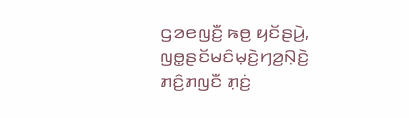ꤞꤤꤕꤜꤢꤪ꤬ ꤒꤥ꤬ ꤟꤢꤩꤔꤣꤧ꤬, ꤜꤥ꤭ꤔꤢꤩꤗꤢꤨꤗ꤫ꤢꤧ꤬ꤚꤤ꤬ꤡ꤫ꤢꤧ꤬ ꤊꤢꤨ꤬ꤊꤜꤢꤪ ꤊ꤫ꤢꤦ꤬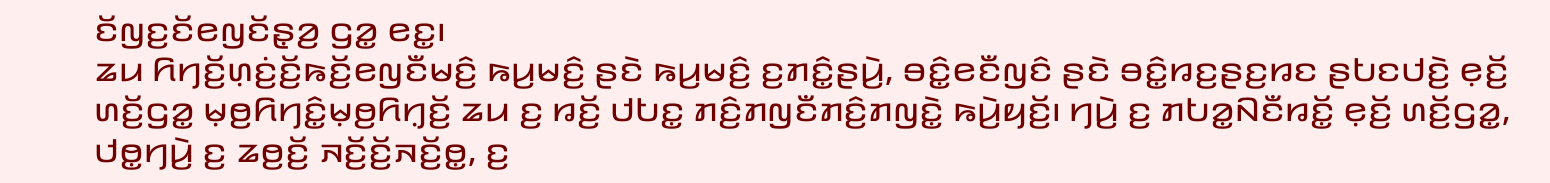ꤢꤩꤜꤢ꤬ꤢꤩꤕꤜꤢꤩꤔ꤫ꤤ꤬ ꤞꤤ꤭ ꤕꤢ꤭꤯
ꤘꤣ ꤖꤚꤢꤩ꤬ꤛ꤫ꤢꤦ꤬ꤢꤩ꤬ꤒꤢꤩ꤬ꤕꤜꤢꤪꤗꤢꤨ꤬ ꤒꤣ꤬ꤗꤢꤨ꤬ ꤔꤢꤧ ꤒꤣ꤬ꤗꤢꤨ꤬ ꤢ꤬ꤊꤢꤨ꤭ꤔꤣꤧ꤬, ꤋꤢꤨ꤭ꤕꤢꤪꤜꤢꤨ ꤔꤢꤧ ꤋꤢꤨ꤭ꤙꤢ꤬ꤔꤢ꤬ꤙꤢ ꤔꤝꤢꤓꤢꤧ꤬ ꤕ꤫ꤢꤩ꤬ ꤛꤢꤩ꤬ꤞꤤ꤭ ꤗ꤫ꤥ꤬ꤖꤚꤢꤨ꤭ꤗ꤫ꤥ꤬ꤖꤚ꤫ꤢꤩ꤬ ꤘꤣ ꤢ꤬ ꤙꤢꤩ꤬ ꤓꤝꤢ꤭ ꤊꤢꤨ꤬ꤊꤜꤢꤪꤊꤢꤨ꤬ꤊꤜꤢꤧ꤭ ꤒꤣꤧ꤬ꤟꤢꤩ꤬꤯ ꤚꤣꤧ꤬ ꤢ꤬ ꤊꤝꤤ꤭ꤡꤢꤪꤙꤢꤩ꤭ ꤕ꤫ꤢꤩ꤬ ꤛꤢꤩ꤬ꤞꤤ꤭, ꤓꤥ꤭ꤚꤣꤧ꤬ ꤢ꤬ ꤘꤥ꤬ꤢꤩ꤬ ꤏꤢꤩ꤬ꤢꤩ꤬ꤏꤢꤩ꤬ꤥ꤭, ꤢ꤬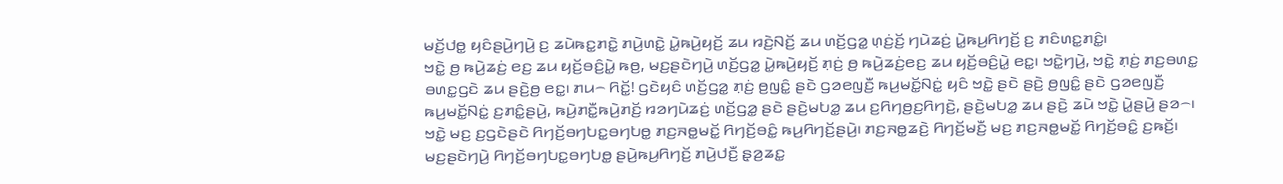ꤗꤢꤩ꤬ꤓꤥ꤭ ꤟꤢꤨꤔꤣꤧ꤬ꤚꤣꤧ꤬ ꤢ꤬ ꤘꤣꤧꤒꤢ꤭ꤊꤢꤧ꤭ ꤊꤣꤧ꤬ꤛꤢꤧ꤭ ꤣꤧ꤭ꤒꤣꤧ꤬ꤟꤢꤩ꤬ ꤘꤣ ꤙꤢꤧ꤬ꤡꤢꤩ꤬ ꤘꤣ ꤛꤢꤩ꤬ꤞꤤ꤭ ꤛ꤫ꤢꤦ꤬ꤢꤩ꤬ ꤚꤣꤧꤘꤢꤦ꤬ ꤣꤧ꤭ꤒꤣ꤬ꤖꤚꤢꤩ꤬ ꤢ꤬ ꤊꤢꤨꤛꤢ꤭ꤊꤢꤨ꤭꤯
ꤠꤢꤧ꤭ ꤥ꤬ ꤒꤣꤧ꤬ꤘꤢꤦ꤬ ꤕꤢ꤬ ꤘꤣ ꤟꤢꤩ꤬ꤋꤢꤨ꤬ꤣꤧ꤭ ꤒꤥ꤬, ꤗꤢ꤬ꤔꤢꤧꤚꤣꤧ꤬ ꤛꤢꤩ꤬ꤞꤤ꤭ ꤣꤧ꤭ꤒꤣꤧ꤬ꤟꤢꤩ꤬ ꤊ꤫ꤢꤦ꤬ ꤥ꤬ ꤒꤣꤧ꤬ꤘꤢꤦ꤬ꤕꤢ꤬ ꤘꤣ ꤟꤢꤩ꤬ꤋꤢꤨ꤬ꤣꤧ꤭ ꤕꤢ꤭꤯ ꤠꤢꤧ꤭ꤚꤣꤧ꤬, ꤠꤢꤧ꤭ ꤊ꤫ꤢꤦ꤬ ꤊꤢ꤬ꤋꤛꤢ꤭ ꤋꤛꤢ꤭ꤞꤢꤧ ꤘꤣ ꤔꤢꤧ꤬ꤥ꤬ ꤕꤢ꤭꤯ ꤊꤣ꤮ ꤖꤢꤩ꤭! ꤞꤢꤧꤟꤢꤨ ꤛꤢꤩ꤬ꤞꤤ꤭ ꤊ꤫ꤢꤦ꤬ ꤥ꤬ꤜꤢꤨ꤭ ꤔꤢꤧ ꤞꤤꤕꤜꤢꤪ꤬ ꤒꤣ꤬ꤗꤢꤩ꤭ꤡꤢꤦ꤭ ꤟꤢꤨ ꤠꤢꤧ꤭ ꤔꤢꤧ ꤔꤢꤧ꤬ ꤥ꤬ꤜꤢꤨ꤭ ꤔꤢꤧ ꤞꤤꤕꤜꤢꤪ꤬ ꤒꤣ꤬ꤗꤢꤩ꤭ꤡꤢꤦ꤭ ꤢ꤬ꤊꤢꤨ꤭ꤔꤣꤧ꤬, ꤒꤣꤧ꤬ꤊꤢꤪ꤭ꤒꤣꤧ꤬ꤊꤢꤩ꤬ ꤙꤤꤚꤣꤧꤘꤢꤦ꤬ ꤛꤢꤩ꤬ꤞꤤ꤭ ꤔꤢꤧ ꤔꤢꤧ꤬ꤗꤝꤤ꤭ ꤘꤣ ꤢ꤬ꤖꤚꤥ꤬ꤢ꤬ꤖꤚꤢꤧ꤬, ꤔꤢꤧ꤬ꤗꤝꤤ꤭ ꤘꤣ ꤔꤢꤧ꤬ ꤘꤣꤧ ꤠꤢꤧ꤭ ꤣꤧ꤭ꤔꤣꤧ꤬ ꤔꤤ꤮꤯
ꤠꤢꤧ꤭ ꤗꤢ꤬ ꤢ꤬ꤞꤢꤧꤔꤢꤧ ꤖꤚꤢꤩ꤬ꤋꤚꤝꤢ꤭ꤋꤚꤝꤥ꤭ ꤊꤢ꤬ꤏꤥ꤭ꤗꤢꤩ꤭ ꤖꤚꤢꤩ꤬ꤋꤢꤨ꤭ ꤒꤣ꤬ꤖꤚꤢꤩ꤬ꤔꤣꤧ꤬꤯ ꤊꤢ꤬ꤏꤥ꤭ꤘꤢꤧ꤬ ꤖꤚꤢꤩ꤬ꤗꤢꤪ꤬ ꤗꤢ꤬ ꤊꤢ꤬ꤏꤥ꤭ꤗꤢꤩ꤭ ꤖꤚꤢꤩ꤬ꤋꤢꤨ꤭ ꤢ꤬ꤒꤢꤩ꤬꤯ ꤗꤢ꤬ꤔꤢꤧꤚꤣꤧ꤬ ꤖꤚꤢꤩ꤬ꤋꤚꤝꤢ꤭ꤋꤚꤝꤥ꤭ ꤔꤣꤧ꤬ꤒꤣ꤬ꤖꤚꤢꤩ꤬ ꤊꤣꤧ꤬ꤓꤢꤪ꤬ ꤔ꤫ꤤ꤬ꤘꤢ꤭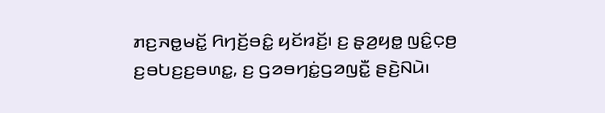ꤊꤢ꤬ꤏꤥ꤭ꤗꤢꤩ꤭ ꤖꤚꤢꤩ꤬ꤋꤢꤨ꤭ ꤟꤢꤩꤙꤢꤩ꤬꤯ ꤢ꤬ ꤔ꤫ꤤ꤬ꤟꤥ꤭ ꤜꤢꤨ꤭ꤍ꤫ꤥ꤬ ꤢ꤬ꤋꤝꤢ꤬ꤢ꤬ꤋꤛꤢ꤭, ꤢ꤬ ꤞꤤꤋꤚꤢꤦ꤭ꤞꤤꤜꤢꤪ꤭ ꤔꤢꤧ꤬ꤡꤣꤧ꤯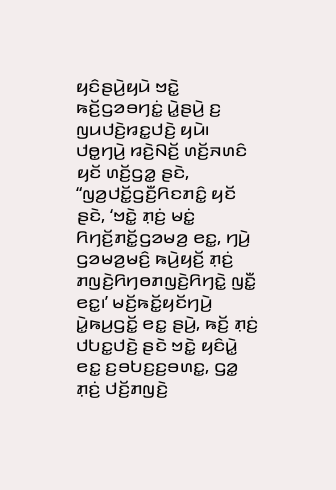ꤟꤢꤨꤔꤣꤧ꤬ꤟꤣꤧ ꤠꤢꤧ꤭ ꤒꤢꤩ꤬ꤞꤤꤋꤚꤢꤦ꤭ ꤣꤧ꤭ꤔꤣꤧ꤬ ꤢ꤬ ꤜꤣꤓꤢꤧ꤬ꤙꤢ꤭ꤓꤢꤧ꤬ ꤟꤣꤧ꤯
ꤓꤥ꤭ꤚꤣꤧ꤬ ꤙꤢꤧ꤬ꤡꤢꤩ꤬ ꤛꤢꤩ꤬ꤏꤛꤢꤨ ꤟꤢꤩ ꤛꤢꤩ꤬ꤞꤤ꤭ ꤔꤢꤧ, “ꤜꤤ꤬ꤓꤢꤩ꤭ꤞꤢꤪ꤬ꤖꤢꤊꤢꤨ꤭ ꤟꤢꤩ ꤔꤢꤧ, ‘ꤠꤢꤧ꤭ ꤊ꤫ꤢꤦ꤬ ꤗꤢꤦ꤭ ꤖꤚꤢꤩ꤬ꤊꤢꤩ꤭ꤞꤤꤗꤤ꤬ ꤕꤢ꤭, ꤚꤣꤧ꤬ ꤞꤤꤗꤤ꤬ꤗꤢꤨ꤬ ꤒꤣꤧ꤬ꤟꤢꤩ꤬ ꤊ꤫ꤢꤦ꤬ ꤊꤜꤢꤧ꤬ꤖꤚꤥꤊꤜꤢꤧ꤬ꤖꤚꤢꤧ꤭ ꤜꤢꤪ꤭ ꤕꤢ꤭꤯’ ꤗꤢꤩ꤬ꤒꤢꤩ꤭ꤟꤢꤩꤚꤣꤧ꤬ ꤣꤧ꤭ꤒꤣ꤬ꤞꤢꤩ꤭ ꤕꤢ꤭ ꤔꤣꤧ꤬, ꤒꤢꤩ꤬ ꤊ꤫ꤢꤦ꤬ ꤓꤝꤢ꤭ꤓꤢꤧ꤬ ꤔꤢꤧ ꤠꤢꤧ꤭ ꤟꤢꤨꤣꤧ꤭ ꤕꤢ꤭ ꤢ꤬ꤋꤝꤢ꤬ꤢ꤬ꤋꤛꤢ꤭, ꤞꤤ꤭ ꤊ꤫ꤢꤦ꤬ ꤓꤢꤩ꤬ꤊꤜꤢꤧ꤬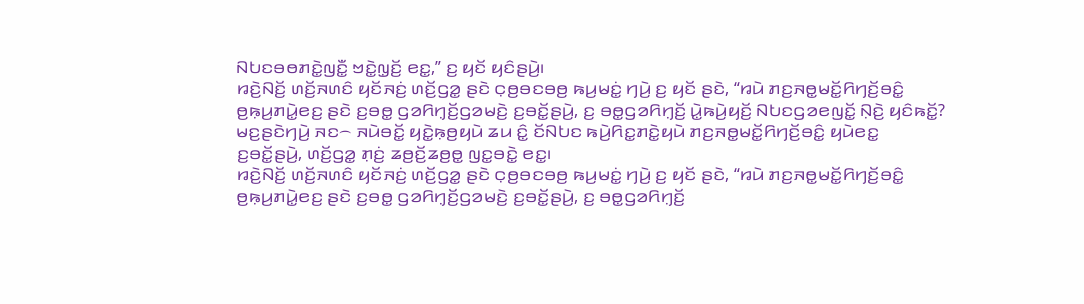ꤡꤝꤢꤋꤥꤊꤢꤧ꤭ꤜꤢꤪ꤭ ꤠꤢꤧ꤭ꤜ꤫ꤢꤩ꤬ ꤕꤢ꤭,” ꤢ꤬ ꤟꤢꤩ ꤟꤢꤨꤔꤣꤧ꤬꤯
ꤙꤢꤧ꤬ꤡꤢꤩ꤬ ꤛꤢꤩ꤬ꤏꤛꤢꤨ ꤟꤢꤩꤏꤢꤦ꤬ ꤛꤢꤩ꤬ꤞꤤ꤭ ꤔꤢꤧ ꤍ꤫ꤥ꤬ꤋꤢꤋꤥ꤬ ꤒꤣ꤬ꤗꤢꤦ꤭ ꤚꤣꤧ꤬ ꤢ꤬ ꤟꤢꤩ ꤔꤢꤧ, “ꤙꤣꤧ ꤊꤢ꤬ꤏꤥ꤭ꤗꤢꤩ꤭ꤖꤚꤢꤩ꤬ꤋꤢꤨ꤭ ꤥ꤬ꤒ꤫ꤣ꤬ꤊꤣꤧ꤭ꤕꤢ꤬ ꤔꤢꤧ ꤢ꤬ꤋꤥ꤭ ꤞꤤꤖꤚ꤫ꤢꤩ꤬ꤞꤤꤗꤢꤧ꤬ ꤢ꤬ꤋꤢꤩ꤭ꤔꤣꤧ꤬, ꤢ꤬ ꤋꤥ꤭ꤞꤤꤖꤚ꤫ꤢꤩ꤬ ꤣꤧ꤭ꤒꤣꤧ꤬ꤟꤢꤩ꤬ ꤡꤝꤢꤞꤤꤕꤜꤢꤩ꤭ ꤡ꤫ꤢꤧ꤬ ꤟꤢꤨꤒꤢꤩ꤭? ꤗꤢ꤬ꤔꤢꤧꤚꤣꤧ꤬ ꤏꤢ꤮ ꤏꤣꤧꤋꤢꤩ꤭ ꤟꤢꤧ꤭ꤒ꤫ꤥ꤬ꤟꤣꤧ ꤘꤣ ꤢꤨ꤭ ꤢꤩꤡꤝꤢ ꤒꤣꤧ꤬ꤖꤢ꤭ꤊꤢꤧ꤭ꤟꤣꤧ ꤊꤢ꤬ꤏꤥ꤭ꤗꤢꤩ꤭ꤖꤚꤢꤩ꤬ꤋꤢꤨ꤭ ꤟꤣꤧꤕꤢ꤭ ꤢ꤬ꤋꤢꤩ꤭ꤔꤣꤧ꤬, ꤛꤢꤩ꤬ꤞꤤ꤭ ꤊ꤫ꤢꤦ꤬ ꤘꤥ꤬ꤢꤩ꤬ꤘꤥ꤬ꤥ꤭ ꤜꤢ꤭ꤋꤢꤧ꤭ ꤕꤢ꤭꤯
ꤙꤢꤧ꤬ꤡꤢꤩ꤬ ꤛꤢꤩ꤬ꤏꤛꤢꤨ ꤟꤢꤩꤏꤢꤦ꤬ ꤛꤢꤩ꤬ꤞꤤ꤭ ꤔꤢꤧ ꤍ꤫ꤥ꤬ꤋꤢꤋꤥ꤬ ꤒꤣ꤬ꤗꤢꤦ꤭ ꤚꤣꤧ꤬ ꤢ꤬ ꤟꤢꤩ ꤔꤢꤧ, “ꤙꤣꤧ ꤊꤢ꤬ꤏꤥ꤭ꤗꤢꤩ꤭ꤖꤚꤢꤩ꤬ꤋꤢꤨ꤭ ꤥ꤬ꤒ꤫ꤣ꤬ꤊꤣꤧ꤭ꤕꤢ꤬ ꤔꤢꤧ ꤢ꤬ꤋꤥ꤭ ꤞꤤꤖꤚ꤫ꤢꤩ꤬ꤞꤤꤗꤢꤧ꤬ ꤢ꤬ꤋꤢꤩ꤭ꤔꤣꤧ꤬, ꤢ꤬ ꤋꤥ꤭ꤞꤤꤖꤚ꤫ꤢꤩ꤬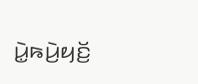ꤣꤧ꤭ꤒꤣꤧ꤬ꤟꤢꤩ꤬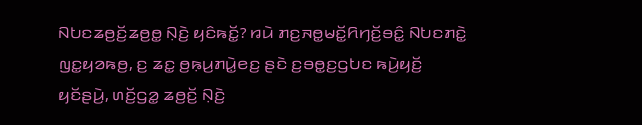ꤡꤝꤢꤘꤥ꤬ꤢꤩ꤬ꤘꤥ꤬ꤥ꤭ ꤡ꤫ꤢꤧ꤬ ꤟꤢꤨꤒꤢꤩ꤭? ꤙꤣꤧ ꤊꤢ꤬ꤏꤥ꤭ꤗꤢꤩ꤭ꤖꤚꤢꤩ꤬ꤋꤢꤨ꤭ ꤡꤝꤢꤊꤢꤧ꤭ ꤜꤢ꤭ꤟꤤꤒꤥ꤬, ꤢ꤬ ꤘꤢ꤭ ꤥ꤬ꤒ꤫ꤣ꤬ꤊꤣꤧ꤭ꤕꤢ꤬ ꤔꤢꤧ ꤢ꤬ꤋꤥ꤭ꤢ꤬ꤞꤝꤢ ꤒꤣꤧ꤬ꤟꤢꤩ꤬ ꤟꤢꤩꤔꤣꤧ꤬, ꤛꤢꤩ꤬ꤞꤤ꤭ ꤘꤥ꤬ꤢꤩ꤬ ꤡ꤫ꤢꤧ꤬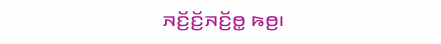ꤏꤢꤩ꤬ꤢꤩ꤬ꤏꤢꤩ꤬ꤥ꤭ ꤒꤥ꤬꤯